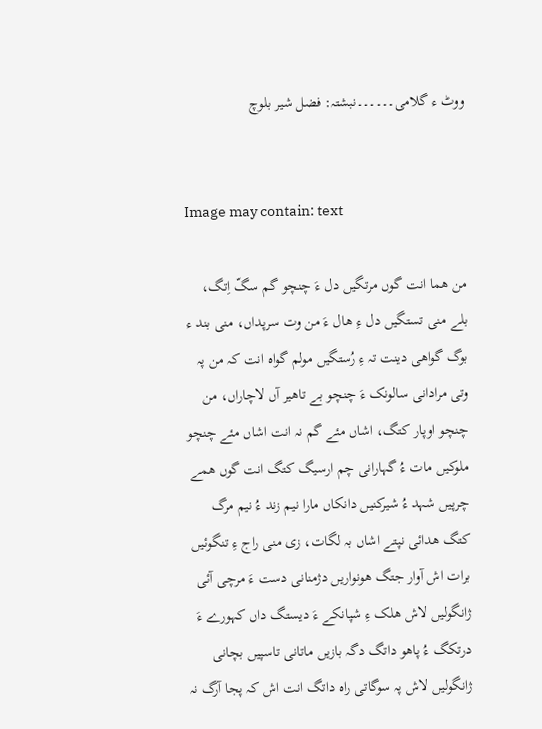ووٹ ء گلامی۔۔۔۔۔۔نبشتہ: فضل شیر بلوچ


Image may contain: text

من ھما انت گوں مرتگیں دل ءَ چنچو گم سگّ اِتگ، بلے منی تستگیں دل ءِ ھال ءَ من وت سرپداں، منی بند ء بوگ گواھی دینت تہ ءِ رُستگیں مولم گواہ انت کہ من پہ وتی مرادانی سالونک ءَ چنچو بے تاھیر آں لاچاراں، من چنچو اوپار کتگ، اشاں مئے گم نہ انت اشاں مئے چنچو ملوکیں مات ءُ گہارانی چم ارسیگ کتگ انت گوں ھمے چرپیں شہد ءُ شیرکنیں دانکاں مارا نیم زند ءُ نیم مرگ کتگ ھدائی نپتے اشاں بہ لگات، زی منی راج ءِ تنگوئیں برات اش آوار جتگ ھونواریں دژمنانی دست ءَ مرچی آئی ژانگولیں لاش ھلک ءِ شپانکے ءَ دیستگ داں کہورے ءَ درتکگ ءُ پاھو داتگ دگہ بازیں ماتانی تاسپیں بچانی ژانگولیں لاش پہ سوگاتی راہ داتگ انت اش کہ پجا آرگ نہ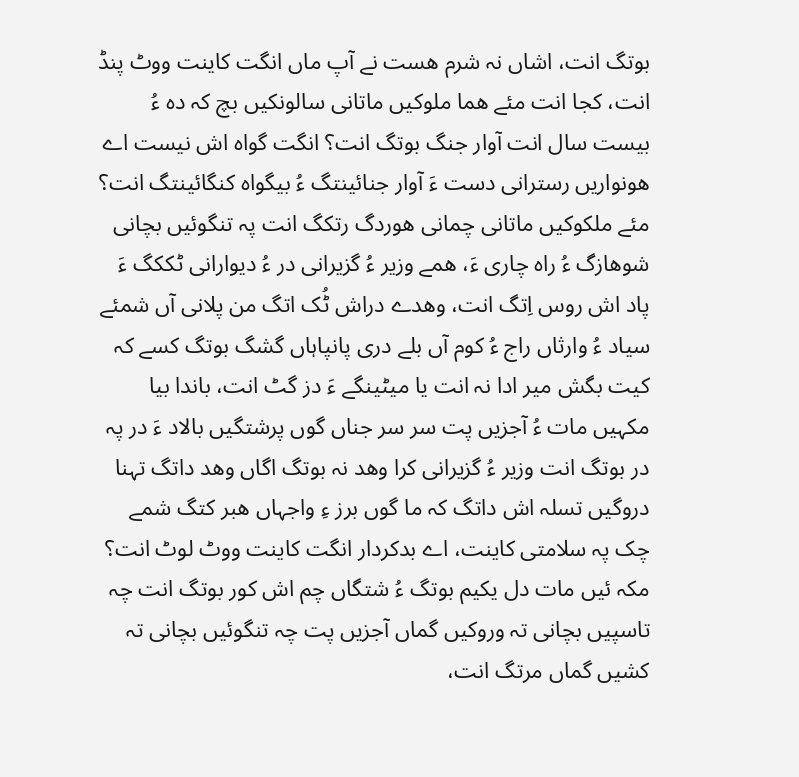بوتگ انت، اشاں نہ شرم ھست نے آپ ماں انگت کاینت ووٹ پنڈ انت، کجا انت مئے ھما ملوکیں ماتانی سالونکیں بچ کہ دہ ءُ بیست سال انت آوار جنگ بوتگ انت؟ انگت گواہ اش نیست اے ھونواریں رسترانی دست ءَ آوار جنائینتگ ءُ بیگواہ کنگائینتگ انت؟ مئے ملکوکیں ماتانی چمانی ھوردگ رتکگ انت پہ تنگوئیں بچانی شوھازگ ءُ راہ چاری ءَ، ھمے وزیر ءُ گزیرانی در ءُ دیوارانی ٹککگ ءَ پاد اش روس اِتگ انت، وھدے دراش ٹُک اتگ من پلانی آں شمئے سیاد ءُ وارثاں راج ءُ کوم آں بلے دری پانپاہاں گشگ بوتگ کسے کہ کیت بگش میر ادا نہ انت یا میٹینگے ءَ دز گٹ انت، باندا بیا مکہیں مات ءُ آجزیں پت سر سر جناں گوں پرشتگیں بالاد ءَ در پہ در بوتگ انت وزیر ءُ گزیرانی کرا وھد نہ بوتگ اگاں وھد داتگ تہنا دروگیں تسلہ اش داتگ کہ ما گوں برز ءِ واجہاں ھبر کتگ شمے چک پہ سلامتی کاینت، اے بدکردار انگت کاینت ووٹ لوٹ انت؟ مکہ ئیں مات دل یکیم بوتگ ءُ شتگاں چم اش کور بوتگ انت چہ تاسپیں بچانی تہ وروکیں گماں آجزیں پت چہ تنگوئیں بچانی تہ کشیں گماں مرتگ انت،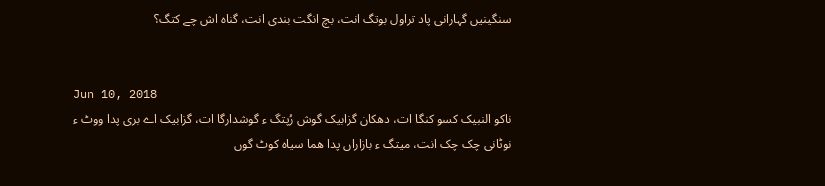سنگینیں گہارانی پاد تراول بوتگ انت، بچ انگت بندی انت، گناہ اش چے کتگ؟


Jun 10, 2018
ناکو النبیک کسو کنگا ات، دھکان گزابیک گوش رُپتگ ء گوشدارگا ات، گزابیک اے بری پدا ووٹ ء نوٹانی چک چک انت، میتگ ء بازاراں پدا ھما سیاہ کوٹ گوں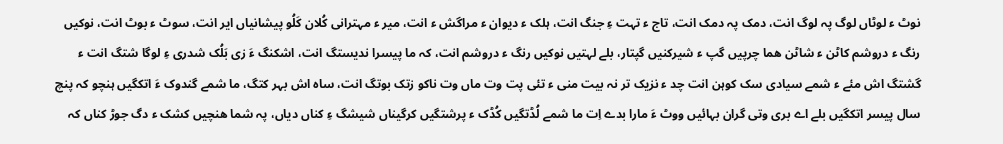نوٹ ء لوٹاں لوگ پہ لوگ انت، دمک پہ دمک انت، تاج ء تہت ءِ جنگ انت، ہلک ء دیوان ء مراگش ء انت، میر ء مہترانی کُلان کَلُو پیشانیاں ایر انت، سوٹ ء بوٹ انت، نوکیں رنگ ء دروشم کاٹن ء شاٹن ھما چرپیں گپ ء شیرکنیں گپتار، بلے لہتیں نوکیں رنگ ء دروشم انت، کہ ما پیسرا ندیستگ انت، اشکنگ ءَ زی بَلُک شدری ءِ لوگا شتگ انت ء گشتگ اش مئے ء شمے سیادی سک کوہن انت چد ء نزیک تر نہ بیت منی ء تئی پت وت ماں وت ناکو زتک بوتگ انت، ساہ اش بہر کتگ، ما شمے گندوک ءَ اتکگیں ہنچو کہ پنچ سال پیسر اتکگیں بلے اے بری وتی گران بہائیں ووٹ ءَ مارا بدے اِت ما شمے لُڈتگیں کُڈک ء پرشتگیں کرگیناں شیشگ ءِ کناں دیاں، پہ شما ھنچیں کشک ء دگ جوڑ کناں کہ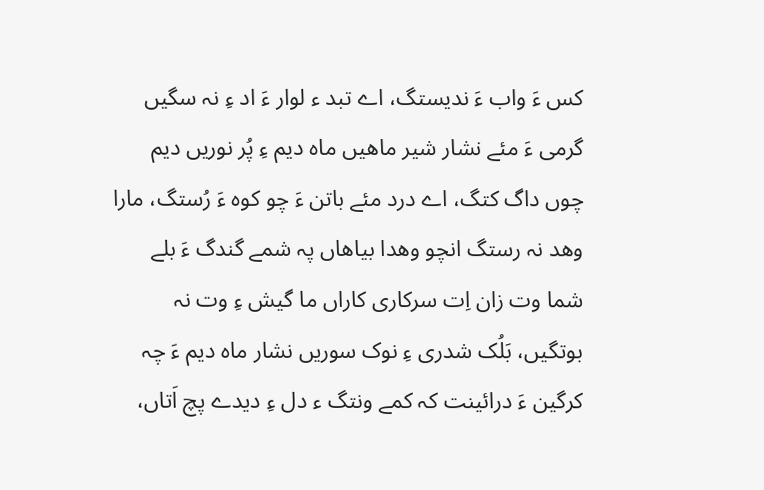کس ءَ واب ءَ ندیستگ، اے تبد ء لوار ءَ اد ءِ نہ سگیں گرمی ءَ مئے نشار شیر ماھیں ماہ دیم ءِ پُر نوریں دیم چوں داگ کتگ، اے درد مئے باتن ءَ چو کوہ ءَ رُستگ، مارا وھد نہ رستگ انچو وھدا بیاھاں پہ شمے گندگ ءَ بلے شما وت زان اِت سرکاری کاراں ما گیش ءِ وت نہ بوتگیں، بَلُک شدری ءِ نوک سوریں نشار ماہ دیم ءَ چہ کرگین ءَ درائینت کہ کمے ونتگ ء دل ءِ دیدے پچ اَتاں،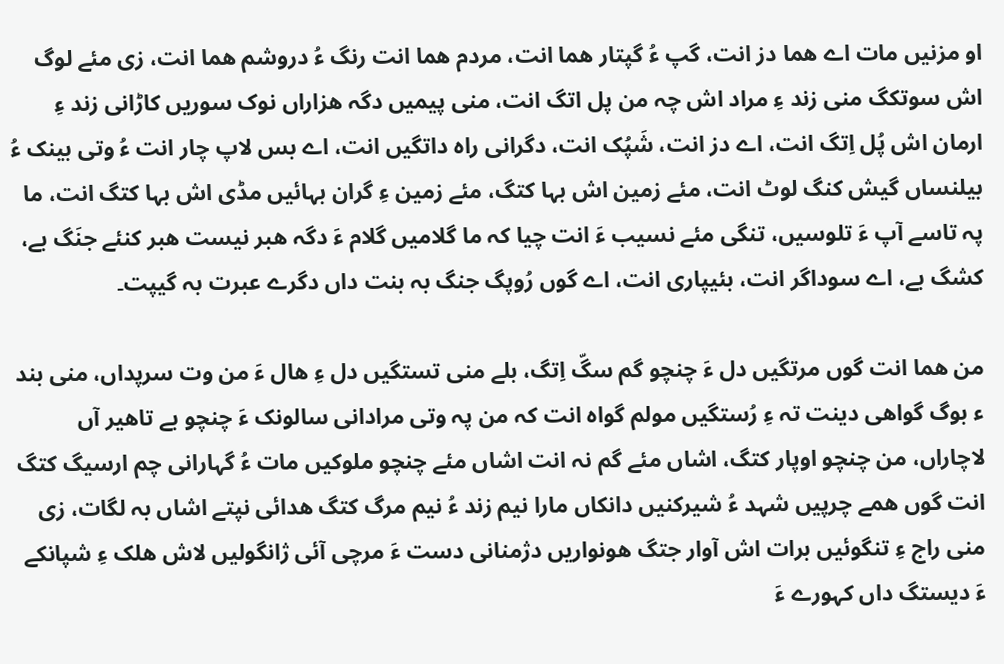او مزنیں مات اے ھما دز انت، گپ ءُ گپتار ھما انت، مردم ھما انت رنگ ءُ دروشم ھما انت، زی مئے لوگ اش سوتکگ منی زند ءِ مراد اش چہ من پل اتگ انت، منی پیمیں دگہ ھزاراں نوک سوریں کاڑانی زند ءِ ارمان اش پُل اِتگ انت، اے دز انت، شَپُک انت، دگرانی راہ داتگیں انت، اے بس لاپ چار انت ءُ وتی بینک ءُ بیلنساں گیش کنگ لوٹ انت، مئے زمین اش بہا کتگ، مئے زمین ءِ گران بہائیں مڈی اش بہا کتگ انت، ما پہ تاسے آپ ءَ تلوسیں، تنگی مئے نسیب ءَ انت چیا کہ ما گلامیں گلام ءَ دگہ ھبر نیست ھبر کنئے جنَگ بے، کشگ بے، اے سوداگر انت، بئیپاری انت، اے گوں رُوپگ جنگ بہ بنت داں دگرے عبرت بہ گیپت۔

من ھما انت گوں مرتگیں دل ءَ چنچو گم سگّ اِتگ، بلے منی تستگیں دل ءِ ھال ءَ من وت سرپداں، منی بند ء بوگ گواھی دینت تہ ءِ رُستگیں مولم گواہ انت کہ من پہ وتی مرادانی سالونک ءَ چنچو بے تاھیر آں لاچاراں، من چنچو اوپار کتگ، اشاں مئے گم نہ انت اشاں مئے چنچو ملوکیں مات ءُ گہارانی چم ارسیگ کتگ انت گوں ھمے چرپیں شہد ءُ شیرکنیں دانکاں مارا نیم زند ءُ نیم مرگ کتگ ھدائی نپتے اشاں بہ لگات، زی منی راج ءِ تنگوئیں برات اش آوار جتگ ھونواریں دژمنانی دست ءَ مرچی آئی ژانگولیں لاش ھلک ءِ شپانکے ءَ دیستگ داں کہورے ءَ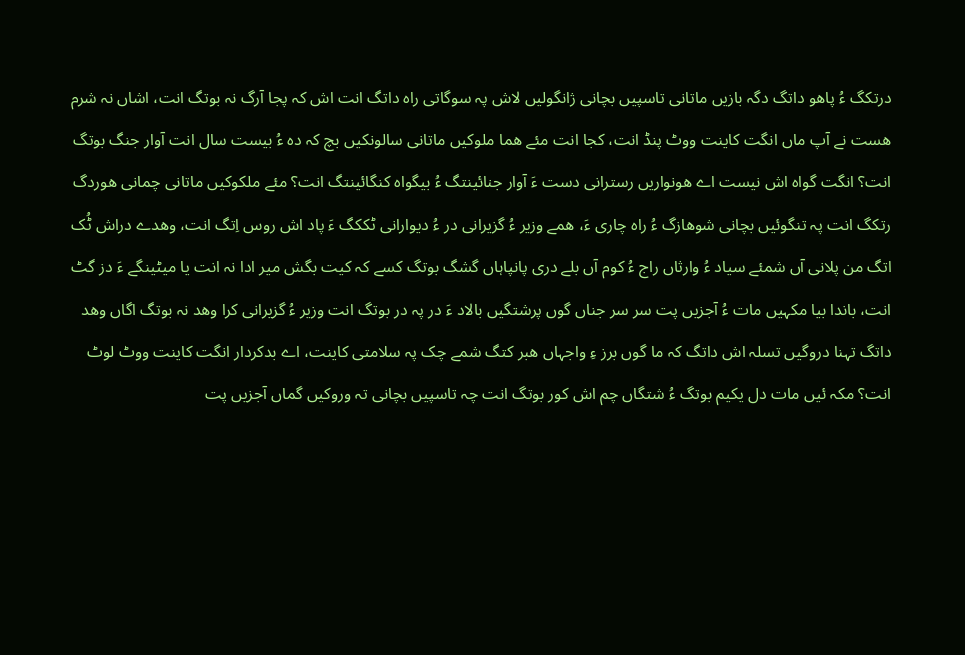درتکگ ءُ پاھو داتگ دگہ بازیں ماتانی تاسپیں بچانی ژانگولیں لاش پہ سوگاتی راہ داتگ انت اش کہ پجا آرگ نہ بوتگ انت، اشاں نہ شرم ھست نے آپ ماں انگت کاینت ووٹ پنڈ انت، کجا انت مئے ھما ملوکیں ماتانی سالونکیں بچ کہ دہ ءُ بیست سال انت آوار جنگ بوتگ انت؟ انگت گواہ اش نیست اے ھونواریں رسترانی دست ءَ آوار جنائینتگ ءُ بیگواہ کنگائینتگ انت؟ مئے ملکوکیں ماتانی چمانی ھوردگ رتکگ انت پہ تنگوئیں بچانی شوھازگ ءُ راہ چاری ءَ، ھمے وزیر ءُ گزیرانی در ءُ دیوارانی ٹککگ ءَ پاد اش روس اِتگ انت، وھدے دراش ٹُک اتگ من پلانی آں شمئے سیاد ءُ وارثاں راج ءُ کوم آں بلے دری پانپاہاں گشگ بوتگ کسے کہ کیت بگش میر ادا نہ انت یا میٹینگے ءَ دز گٹ انت، باندا بیا مکہیں مات ءُ آجزیں پت سر سر جناں گوں پرشتگیں بالاد ءَ در پہ در بوتگ انت وزیر ءُ گزیرانی کرا وھد نہ بوتگ اگاں وھد داتگ تہنا دروگیں تسلہ اش داتگ کہ ما گوں برز ءِ واجہاں ھبر کتگ شمے چک پہ سلامتی کاینت، اے بدکردار انگت کاینت ووٹ لوٹ انت؟ مکہ ئیں مات دل یکیم بوتگ ءُ شتگاں چم اش کور بوتگ انت چہ تاسپیں بچانی تہ وروکیں گماں آجزیں پت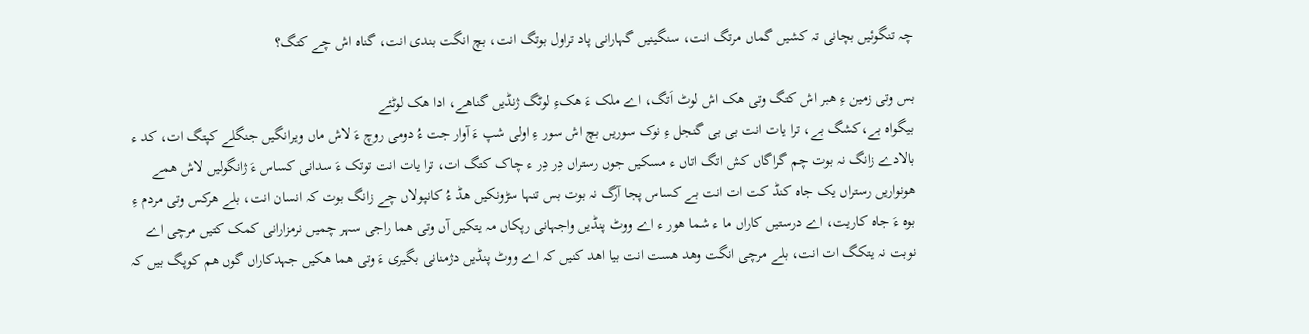چہ تنگوئیں بچانی تہ کشیں گماں مرتگ انت، سنگینیں گہارانی پاد تراول بوتگ انت، بچ انگت بندی انت، گناہ اش چے کتگ؟

بس وتی زمین ءِ ھبر اش کتگ وتی ھک اش لوٹ اَتگ، اے ملک ءَ ھکءِ لوٹگ ژنڈیں گناھے، ادا ھک لوٹئے
بیگواہ بے،کشگ بے، ترا یات انت بی بی گنجل ءِ نوک سوریں بچ اش سور ءِ اولی شپ ءَ آوار جت ءُ دومی روچ ءَ لاش ماں ویرانگیں جنگلے کپتگ ات، کد ء بالادے زانگ نہ بوت چم گراگاں کش اتگ اتاں ء مسکیں جوں رستراں دِر دِر ء چاک کتگ ات، ترا یات انت توتک ءَ سدانی کساس ءَ ژانگولیں لاش ھمے ھونواریں رستراں یک جاہ کنڈ کت ات انت بے کساس پجا آرگ نہ بوت بس تنہا سڑونکیں ھڈ ءُ کانپولاں چے زانگ بوت کہ انسان انت، بلے ھرکس وتی مردم ءِ بوہ ءَ جاہ کاریت، اے درستیں کاراں ما ء شما ھور ء اے ووٹ پنڈیں واجہانی رپکاں مہ یتکیں آں وتی ھما راجی سہر چمیں نرمزارانی کمک کتیں مرچی اے نوبت نہ یتکگ ات انت، بلے مرچی انگت وھد ھست انت بیا اھد کنیں کہ اے ووٹ پنڈیں دژمنانی بگیری ءَ وتی ھما ھکیں جہدکاراں گوں ھم کوپگ بیں کہ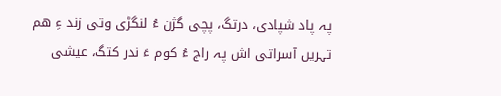پہ پاد شپادی، درتگ، پچی گژن ءُ لنگڑی وتی زند ءِ ھم تہریں آسراتی اش پہ راج ءُ کوم ءَ ندر کتگ، عیشی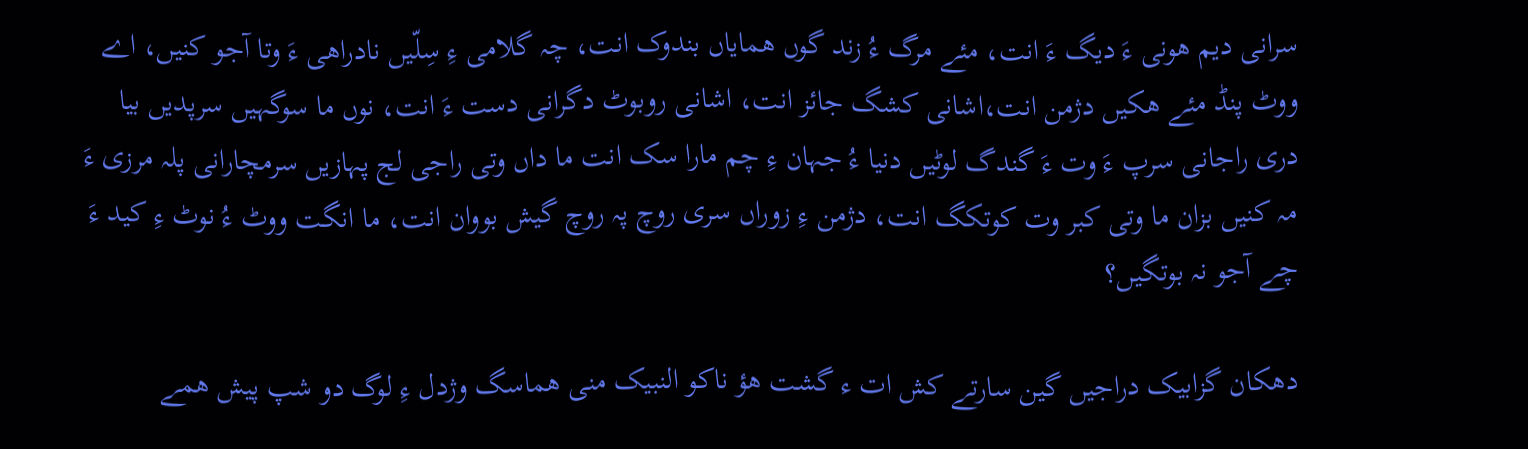سرانی دیم ھونی ءَ دیگ ءَ انت، مئے مرگ ءُ زند گوں ھمایاں بندوک انت، چہ گلامی ءِ سِلّیں نادراھی ءَ وتا آجو کنیں، اے ووٹ پنڈ مئے ھکیں دژمن انت،اشانی کشگ جائز انت، اشانی روبوٹ دگرانی دست ءَ انت، نوں ما سوگہیں سرپدیں بیا دری راجانی سرپ ءَ وت ءَ گندگ لوٹیں دنیا ءُ جہان ءِ چم مارا سک انت ما داں وتی راجی لج پہازیں سرمچارانی پلہ مرزی ءَ مہ کنیں بزان ما وتی کبر وت کوتکگ انت، دژمن ءِ زوراں سری روچ پہ روچ گیش بووان انت، ما انگت ووٹ ءُ نوٹ ءِ کید ءَ چے آجو نہ بوتگیں؟

دھکان گزابیک دراجیں گین سارتے کش ات ء گشت ھؤ ناکو النبیک منی ھماسگ وژدل ءِ لوگ دو شپ پیش ھمے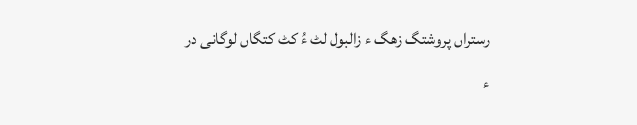رستراں پروشتگ زھگ ء زالبول لٹ ءُ کٹ کتگاں لوگانی در ء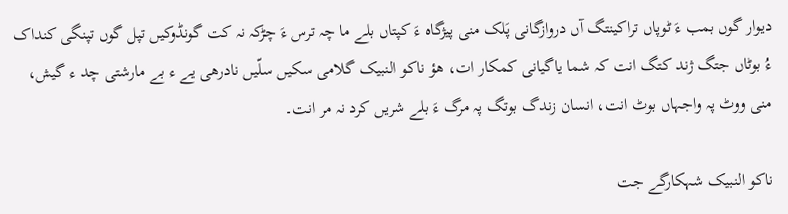دیوار گوں بمب ءَ ٹوپاں تراکینتگ آں دروازگانی پَلک منی پیژگاہ ءَ کپتاں بلے ما چہ ترس ءَ چڑکہ نہ کت گونڈوکیں تپل گوں تپنگی کنداک ءُ بوٹاں جتگ ژند کتگ انت کہ شما یاگیانی کمکار ات، ھؤ ناکو النبیک گلامی سکیں سلّیں نادرھی یے ء بے مارشتی چد ء گیش، منی ووٹ پہ واجہاں بوٹ انت، انسان زندگ بوتگ پہ مرگ ءَ بلے شریں کرد نہ مر انت۔

ناکو النبیک شہکارگے جت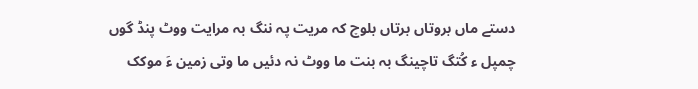دستے ماں بروتاں برتاں بلوچ کہ مریت پہ ننگ بہ مرایت ووٹ پنڈ گوں چمپل ء کُتگ تاچینگ بہ بنت ما ووٹ نہ دئیں ما وتی زمین ءَ موکک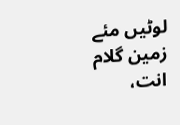لوٹیں مئے زمین گلام انت،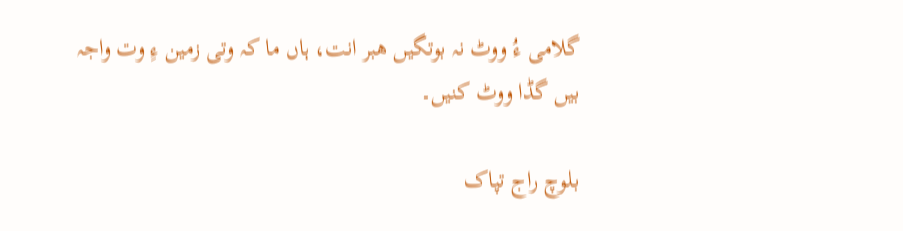گلامی ءُ ووٹ نہ بوتگیں ھبر انت، ہاں ما کہ وتی زمین ءِ وت واجہ بیں گڈا ووٹ کنیں۔

بلوچ راج تپاک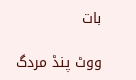بات

ووٹ پنڈ مردگ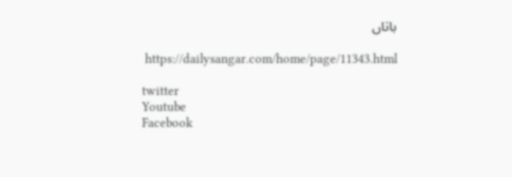باتاں

 https://dailysangar.com/home/page/11343.html

twitter
Youtube
Facebook